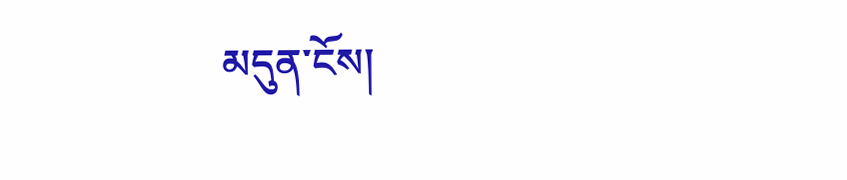མདུན་ངོས།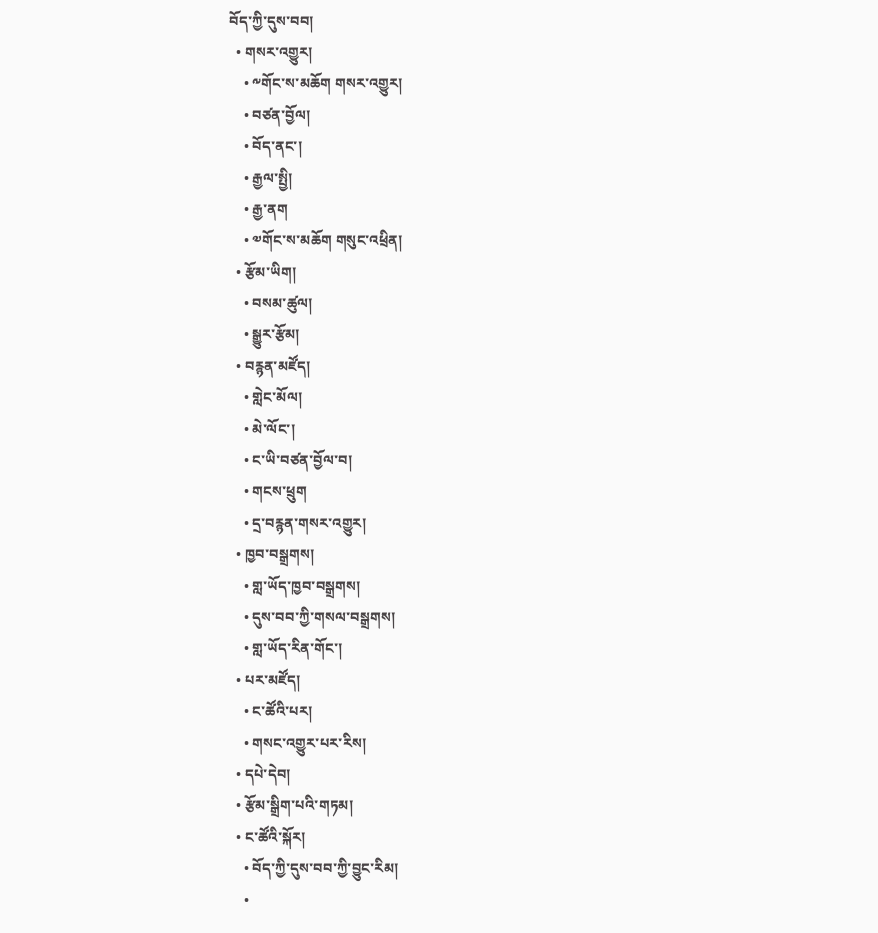བོད་ཀྱི་དུས་བབ།
  • གསར་འགྱུར།
    • ༸གོང་ས་མཆོག གསར་འགྱུར།
    • བཙན་བྱོལ།
    • བོད་ནང་།
    • རྒྱལ་སྤྱི།
    • རྒྱ་ནག
    • ༧གོང་ས་མཆོག གསུང་འཕྲིན།
  • རྩོམ་ཡིག།
    • བསམ་ཚུལ།
    • སྒྱུར་རྩོམ།
  • བརྙན་མཛོད།
    • གླེང་མོལ།
    • མེ་ལོང་།
    • ང་ཡི་བཙན་བྱོལ་བ།
    • གངས་ཕྲུག
    • དྲ་བརྙན་གསར་འགྱུར།
  • ཁྱབ་བསྒྲགས།
    • གླ་ཡོད་ཁྱབ་བསྒྲགས།
    • དུས་བབ་ཀྱི་གསལ་བསྒྲགས།
    • གླ་ཡོད་རིན་གོང་།
  • པར་མཛོད།
    • ང་ཚོའི་པར།
    • གསང་འགྱུར་པར་རིས།
  • དཔེ་དེབ།
  • རྩོམ་སྒྲིག་པའི་གཏམ།
  • ང་ཚོའི་སྐོར།
    • བོད་ཀྱི་དུས་བབ་ཀྱི་བྱུང་རིམ།
    •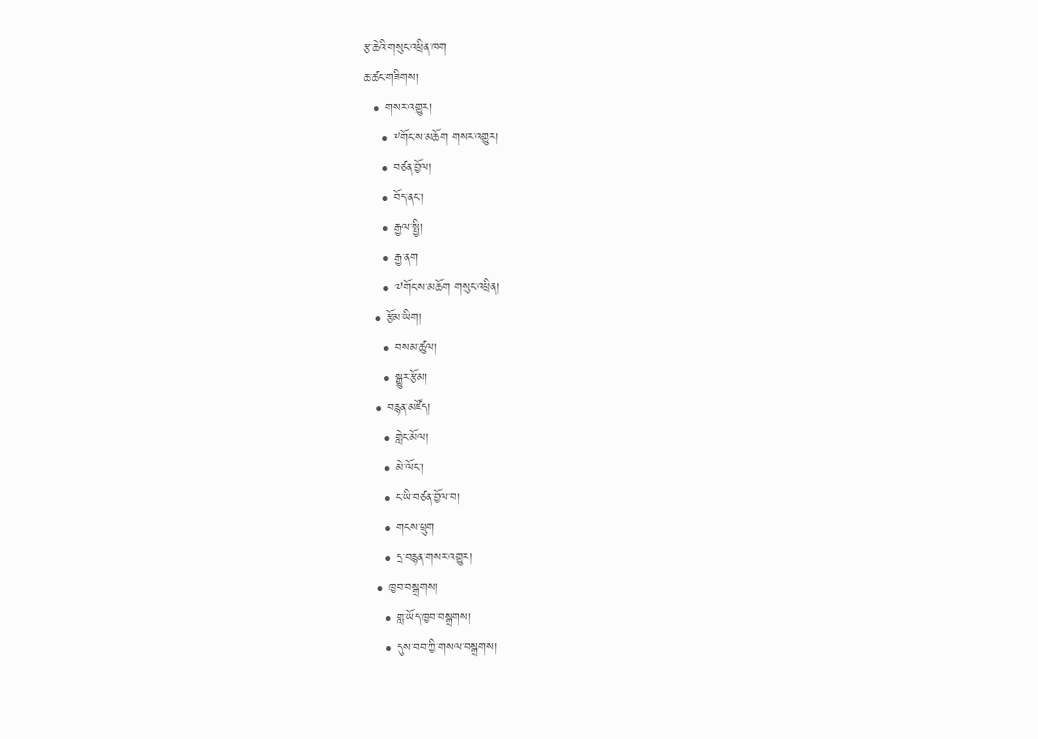རྩ་ཆེའི་གསུང་འཕྲིན་ཁག
ཆ་ཚང་གཟིགས།
  • གསར་འགྱུར།
    • ༸གོང་ས་མཆོག གསར་འགྱུར།
    • བཙན་བྱོལ།
    • བོད་ནང་།
    • རྒྱལ་སྤྱི།
    • རྒྱ་ནག
    • ༧གོང་ས་མཆོག གསུང་འཕྲིན།
  • རྩོམ་ཡིག།
    • བསམ་ཚུལ།
    • སྒྱུར་རྩོམ།
  • བརྙན་མཛོད།
    • གླེང་མོལ།
    • མེ་ལོང་།
    • ང་ཡི་བཙན་བྱོལ་བ།
    • གངས་ཕྲུག
    • དྲ་བརྙན་གསར་འགྱུར།
  • ཁྱབ་བསྒྲགས།
    • གླ་ཡོད་ཁྱབ་བསྒྲགས།
    • དུས་བབ་ཀྱི་གསལ་བསྒྲགས།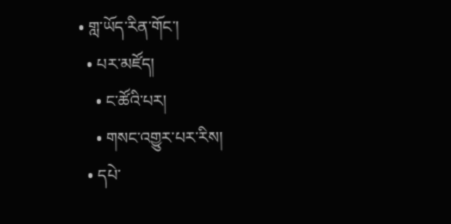• གླ་ཡོད་རིན་གོང་།
  • པར་མཛོད།
    • ང་ཚོའི་པར།
    • གསང་འགྱུར་པར་རིས།
  • དཔེ་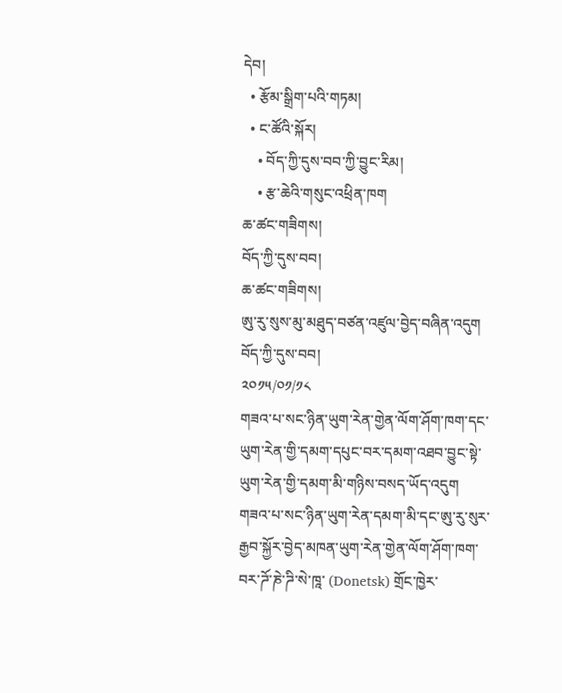དེབ།
  • རྩོམ་སྒྲིག་པའི་གཏམ།
  • ང་ཚོའི་སྐོར།
    • བོད་ཀྱི་དུས་བབ་ཀྱི་བྱུང་རིམ།
    • རྩ་ཆེའི་གསུང་འཕྲིན་ཁག
ཆ་ཚང་གཟིགས།
བོད་ཀྱི་དུས་བབ།
ཆ་ཚང་གཟིགས།
ཨུ་རུ་སུས་མུ་མཐུད་བཙན་འཛུལ་བྱེད་བཞིན་འདུག
བོད་ཀྱི་དུས་བབ།
༢༠༡༥/༠༡/༡༨
གཟའ་པ་སང་ཉིན་ཡུག་རེན་གྱེན་ལོག་ཤོག་ཁག་དང་ཡུག་རེན་གྱི་དམག་དཔུང་བར་དམག་འཐབ་བྱུང་སྟེ་ཡུག་རེན་གྱི་དམག་མི་གཉིས་བསད་ཡོད་འདུག
གཟའ་པ་སང་ཉིན་ཡུག་རེན་དམག་མི་དང་ཨུ་རུ་སུར་རྒྱབ་སྐྱོར་བྱེད་མཁན་ཡུག་རེན་གྱེན་ལོག་ཤོག་ཁག་བར་ཌོ་ཎེ་ཌི་སེ་ཁཱ་ (Donetsk) གྲོང་ཁྱེར་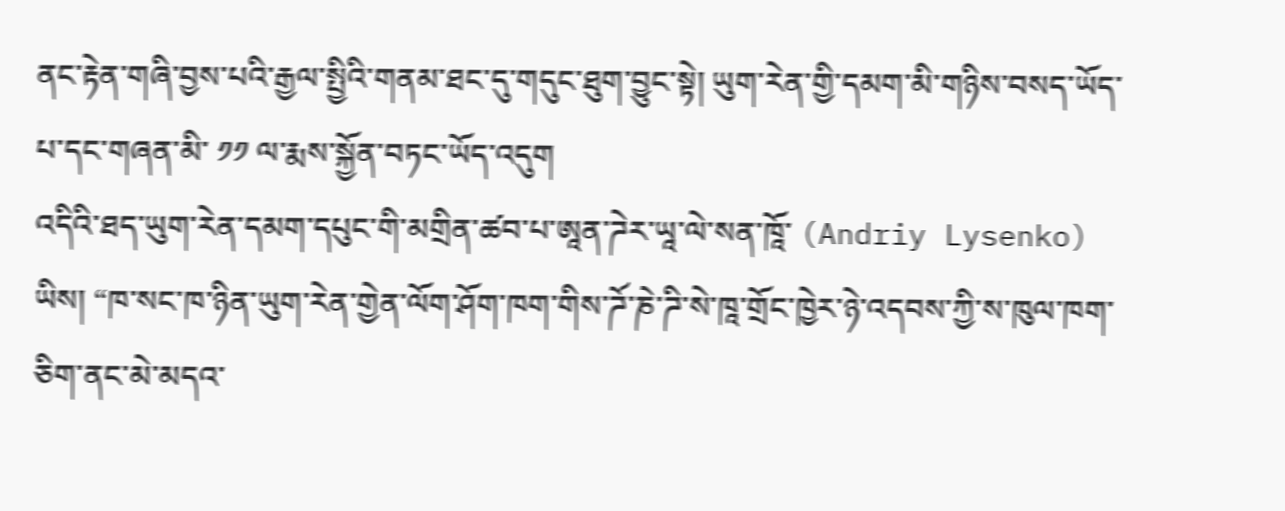ནང་རྟེན་གཞི་བྱས་པའི་རྒྱལ་སྤྱིའི་གནམ་ཐང་དུ་གདུང་ཐུག་བྱུང་སྟེ། ཡུག་རེན་གྱི་དམག་མི་གཉིས་བསད་ཡོད་པ་དང་གཞན་མི་ ༡༡ ལ་རྨས་སྐྱོན་བཏང་ཡོད་འདུག
འདིའི་ཐད་ཡུག་རེན་དམག་དཔུང་གི་མགྲིན་ཚབ་པ་ཨཱན་ཌེར་ཡཱ་ལེ་སན་ཁཱོ་ (Andriy Lysenko) ཡིས། “ཁ་སང་ཁ་ཉིན་ཡུག་རེན་གྱེན་ལོག་ཤོག་ཁག་གིས་ཌོ་ཎེ་ཌི་སེ་ཁཱ་གྲོང་ཁྱེར་ཉེ་འདབས་ཀྱི་ས་ཁུལ་ཁག་ཅིག་ནང་མེ་མདའ་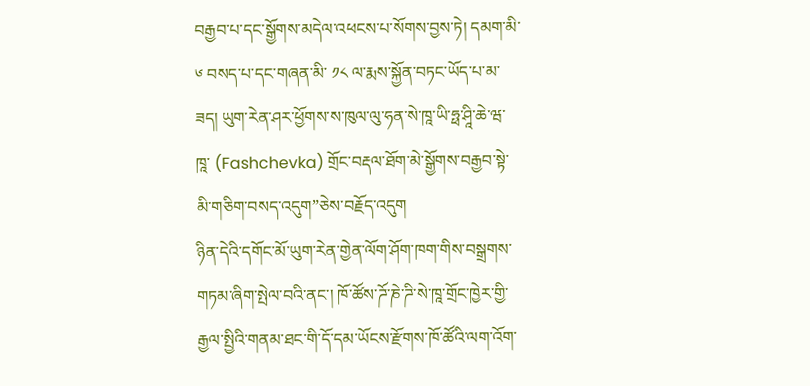བརྒྱབ་པ་དང་སྒྱོགས་མདེལ་འཕངས་པ་སོགས་བྱས་ཏེ། དམག་མི་ ༦ བསད་པ་དང་གཞན་མི་ ༡༨ ལ་རྨས་སྐྱོན་བཏང་ཡོད་པ་མ་ཟད། ཡུག་རེན་ཤར་ཕྱོགས་ས་ཁུལ་ལུ་ཧན་སེ་ཁཱ་ཡི་ཧྥ་ཤཱི་ཆེ་ཝ་ཁཱ་ (Fashchevka) གྲོང་བརྡལ་ཐོག་མེ་སྒྱོགས་བརྒྱབ་སྟེ་མི་གཅིག་བསད་འདུག”ཅེས་བརྗོད་འདུག
ཉིན་དེའི་དགོང་མོ་ཡུག་རེན་གྱེན་ལོག་ཤོག་ཁག་གིས་བསྒྲགས་གཏམ་ཞིག་སྤེལ་བའི་ནང་། ཁོ་ཚོས་ཌོ་ཎེ་ཌི་སེ་ཁཱ་གྲོང་ཁྱེར་གྱི་རྒྱལ་སྤྱིའི་གནམ་ཐང་གི་དོ་དམ་ཡོངས་རྫོགས་ཁོ་ཚོའི་ལག་འོག་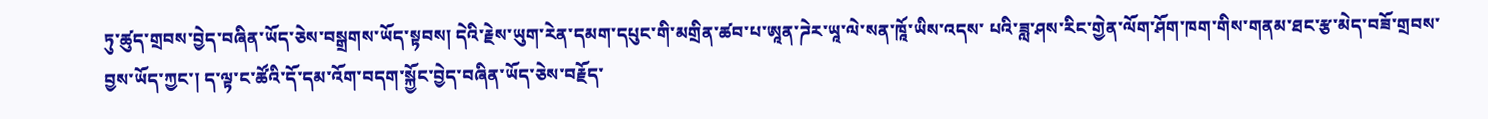ཏུ་ཚུད་གྲབས་བྱེད་བཞིན་ཡོད་ཅེས་བསྒྲགས་ཡོད་སྟབས། དེའི་རྗེས་ཡུག་རེན་དམག་དཔུང་གི་མགྲིན་ཚབ་པ་ཨཱན་ཌེར་ཡཱ་ལེ་སན་ཁཱོ་ཡིས་འདས་ པའི་ཟླ་ཤས་རིང་གྱེན་ལོག་ཤོག་ཁག་གིས་གནམ་ཐང་རྩ་མེད་བཟོ་གྲབས་བྱས་ཡོད་ཀྱང་། ད་ལྟ་ང་ཚོའི་དོ་དམ་འོག་བདག་སྐྱོང་བྱེད་བཞིན་ཡོད་ཅེས་བརྗོད་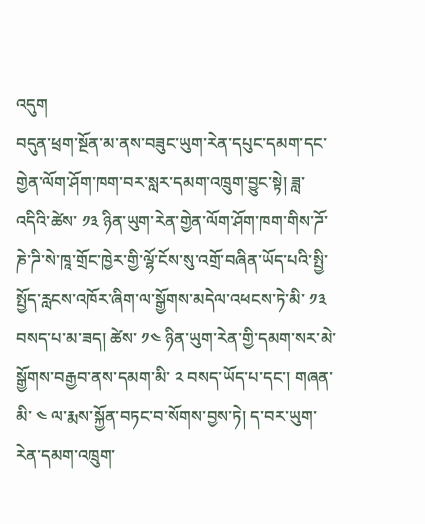འདུག
བདུན་ཕྲག་སྔོན་མ་ནས་བཟུང་ཡུག་རེན་དཔུང་དམག་དང་གྱེན་ལོག་ཤོག་ཁག་བར་སླར་དམག་འཁྲུག་བྱུང་སྟེ། ཟླ་འདིའི་ཚེས་ ༡༣ ཉིན་ཡུག་རེན་གྱེན་ལོག་ཤོག་ཁག་གིས་ཌོ་ཎེ་ཌི་སེ་ཁཱ་གྲོང་ཁྱེར་གྱི་ལྷོ་ངོས་སུ་འགྲོ་བཞིན་ཡོད་པའི་སྤྱི་སྤྱོད་རླངས་འཁོར་ཞིག་ལ་སྒྱོགས་མདེལ་འཕངས་ཏེ་མི་ ༡༣ བསད་པ་མ་ཟད། ཚེས་ ༡༤ ཉིན་ཡུག་རེན་གྱི་དམག་སར་མེ་སྒྱོགས་བརྒྱབ་ནས་དམག་མི་ ༢ བསད་ཡོད་པ་དང་། གཞན་མི་ ༤ ལ་རྨས་སྐྱོན་བཏང་བ་སོགས་བྱས་ཏེ། ད་བར་ཡུག་རེན་དམག་འཁྲུག་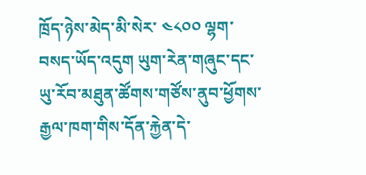ཁྲོད་ཉེས་མེད་མི་སེར་ ༤༨༠༠ ལྷག་བསད་ཡོད་འདུག ཡུག་རེན་གཞུང་དང་ཡུ་རོབ་མཐུན་ཚོགས་གཙོས་ནུབ་ཕྱོགས་རྒྱལ་ཁག་གིས་དོན་རྐྱེན་དེ་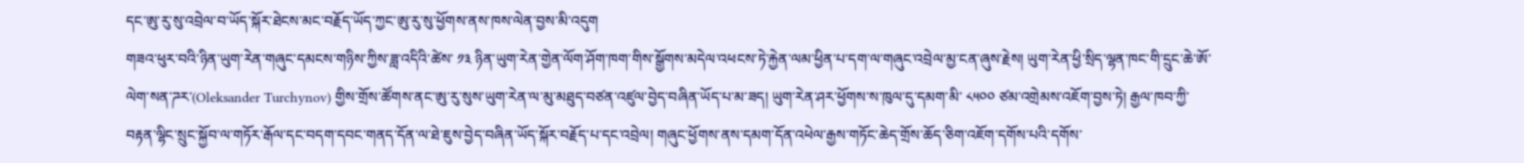དང་ཨུ་རུ་སུ་འབྲེལ་བ་ཡོད་སྐོར་ཐེངས་མང་བརྗོད་ཡོད་ཀྱང་ཨུ་རུ་སུ་ཕྱོགས་ནས་ཁས་ལེན་བྱས་མི་འདུག
གཟའ་ཕུར་བའི་ཉིན་ཡུག་རེན་གཞུང་དམངས་གཉིས་ཀྱིས་ཟླ་འདིའི་ཚེས་ ༡༣ ཉིན་ཡུག་རེན་གྱེན་ལོག་ཤོག་ཁག་གིས་སྒྱོགས་མདེལ་འཕངས་ཏེ་རྐྱེན་ལམ་ཕྱིན་པ་དག་ལ་གཞུང་འབྲེལ་མྱ་ངན་ཞུས་རྗེས། ཡུག་རེན་ཕྱི་སྲིད་ལྷན་ཁང་གི་དྲུང་ཆེ་ཨོ་ལེག་སན་ཌར་(Oleksander Turchynov) གྱིས་གྲོས་ཚོགས་ནང་ཨུ་རུ་སུས་ཡུག་རེན་ལ་མུ་མཐུད་བཙན་འཛུལ་བྱེད་བཞིན་ཡོད་པ་མ་ཟད། ཡུག་རེན་ཤར་ཕྱོགས་ས་ཁུལ་དུ་དམག་མི་ ༨༥༠༠ ཙམ་འགྲེམས་འཇོག་བྱས་ཏེ། རྒྱལ་ཁབ་ཀྱི་བརྟན་ལྷིང་སྲུང་སྐྱོབ་ལ་གཏོར་རྒོལ་དང་བདག་དབང་གནད་དོན་ལ་ཐེ་ཇུས་བྱེད་བཞིན་ཡོད་སྐོར་བརྗོད་པ་དང་འབྲེལ། གཞུང་ཕྱོགས་ནས་དམག་དོན་འཕེལ་རྒྱས་གཏོང་ཆེད་གྲོས་ཆོད་ཅིག་འཇོག་དགོས་པའི་དགོས་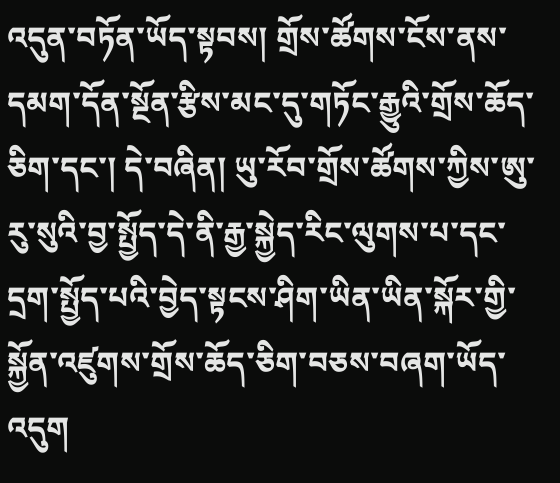འདུན་བཏོན་ཡོད་སྟབས། གྲོས་ཚོགས་ངོས་ནས་དམག་དོན་སྔོན་རྩིས་མང་དུ་གཏོང་རྒྱུའི་གྲོས་ཆོད་ཅིག་དང་། དེ་བཞིན། ཡུ་རོབ་གྲོས་ཚོགས་ཀྱིས་ཨུ་རུ་སུའི་བྱ་སྤྱོད་དེ་ནི་རྒྱ་སྐྱེད་རིང་ལུགས་པ་དང་དྲག་སྤྱོད་པའི་བྱེད་སྟངས་ཤིག་ཡིན་ཡིན་སྐོར་གྱི་སྐྱོན་འཛུགས་གྲོས་ཆོད་ཅིག་བཅས་བཞག་ཡོད་འདུག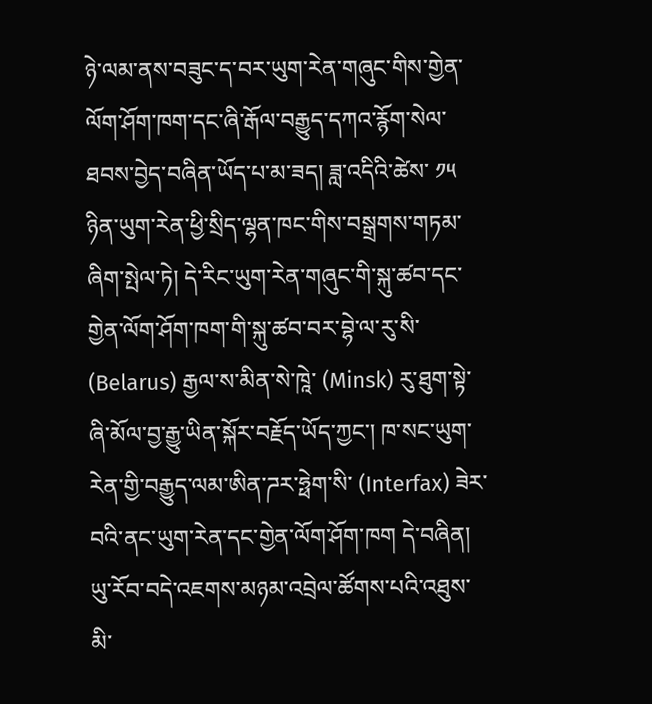ཉེ་ལམ་ནས་བཟུང་ད་བར་ཡུག་རེན་གཞུང་གིས་གྱེན་ལོག་ཤོག་ཁག་དང་ཞི་རྒོལ་བརྒྱུད་དཀའ་རྙོག་སེལ་ཐབས་བྱེད་བཞིན་ཡོད་པ་མ་ཟད། ཟླ་འདིའི་ཚེས་ ༡༥ ཉིན་ཡུག་རེན་ཕྱི་སྲིད་ལྷན་ཁང་གིས་བསྒྲགས་གཏམ་ཞིག་སྤེལ་ཏེ། དེ་རིང་ཡུག་རེན་གཞུང་གི་སྐུ་ཚབ་དང་གྱེན་ལོག་ཤོག་ཁག་གི་སྐུ་ཚབ་བར་བྷེ་ལ་རུ་སི་ (Belarus) རྒྱལ་ས་མིན་སེ་ཁཱེ་ (Minsk) རུ་ཐུག་སྟེ་ཞི་མོལ་བྱ་རྒྱུ་ཡིན་སྐོར་བརྗོད་ཡོད་ཀྱང་། ཁ་སང་ཡུག་རེན་གྱི་བརྒྱུད་ལམ་ཨིན་ཌར་ཧྥེག་སི་ (Interfax) ཟེར་བའི་ནང་ཡུག་རེན་དང་གྱེན་ལོག་ཤོག་ཁག དེ་བཞིན། ཡུ་རོབ་བདེ་འཇགས་མཉམ་འབྲེལ་ཚོགས་པའི་འཐུས་མི་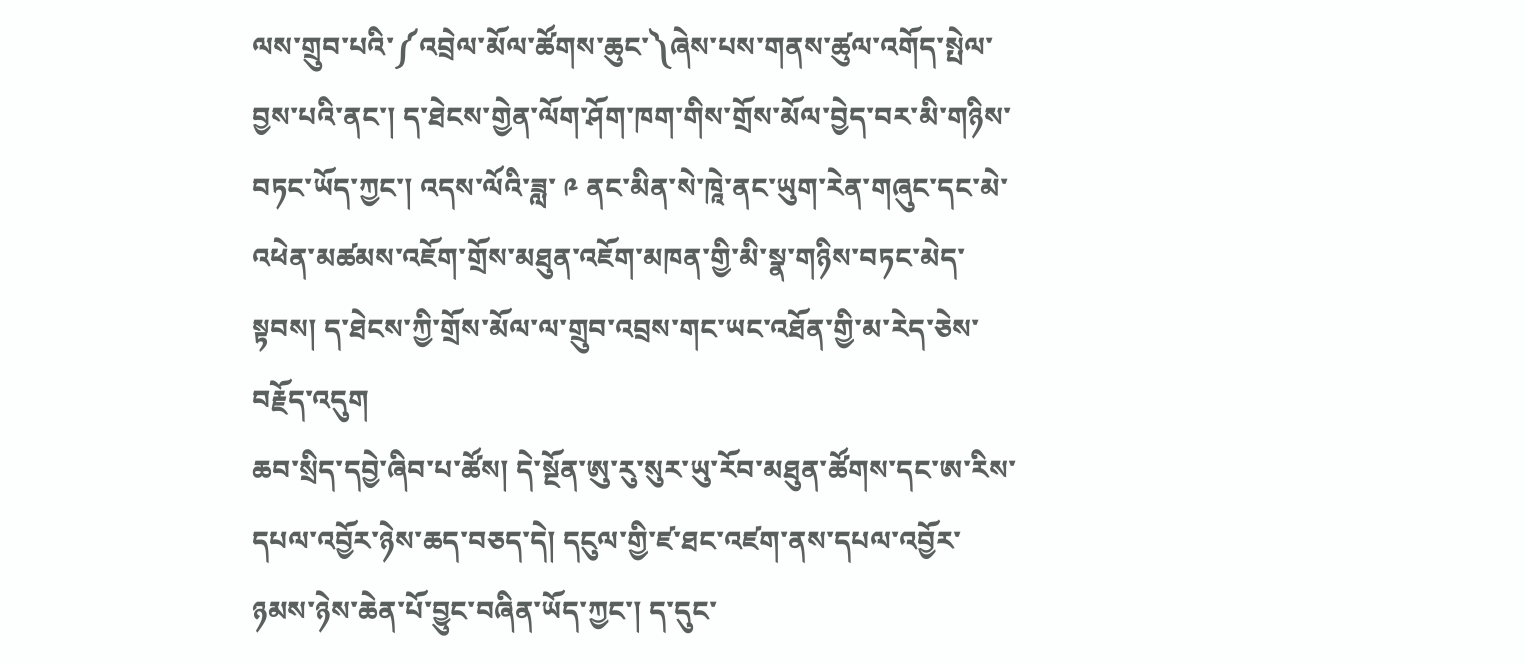ལས་གྲུབ་པའི་༼འབྲེལ་མོལ་ཚོགས་ཆུང་༽ཞེས་པས་གནས་ཚུལ་འགོད་སྤེལ་བྱས་པའི་ནང་། ད་ཐེངས་གྱེན་ལོག་ཤོག་ཁག་གིས་གྲོས་མོལ་བྱེད་བར་མི་གཉིས་བཏང་ཡོད་ཀྱང་། འདས་ལོའི་ཟླ་ ༩ ནང་མིན་སེ་ཁཱེ་ནང་ཡུག་རེན་གཞུང་དང་མེ་འཕེན་མཚམས་འཇོག་གྲོས་མཐུན་འཇོག་མཁན་གྱི་མི་སྣ་གཉིས་བཏང་མེད་སྟབས། ད་ཐེངས་ཀྱི་གྲོས་མོལ་ལ་གྲུབ་འབྲས་གང་ཡང་འཐོན་གྱི་མ་རེད་ཅེས་བརྗོད་འདུག
ཆབ་སྲིད་དབྱེ་ཞིབ་པ་ཚོས། དེ་སྔོན་ཨུ་རུ་སུར་ཡུ་རོབ་མཐུན་ཚོགས་དང་ཨ་རིས་དཔལ་འབྱོར་ཉེས་ཆད་བཅད་དེ། དངུལ་གྱི་ཛ་ཐང་འཛག་ནས་དཔལ་འབྱོར་ཉམས་ཉེས་ཆེན་པོ་བྱུང་བཞིན་ཡོད་ཀྱང་། ད་དུང་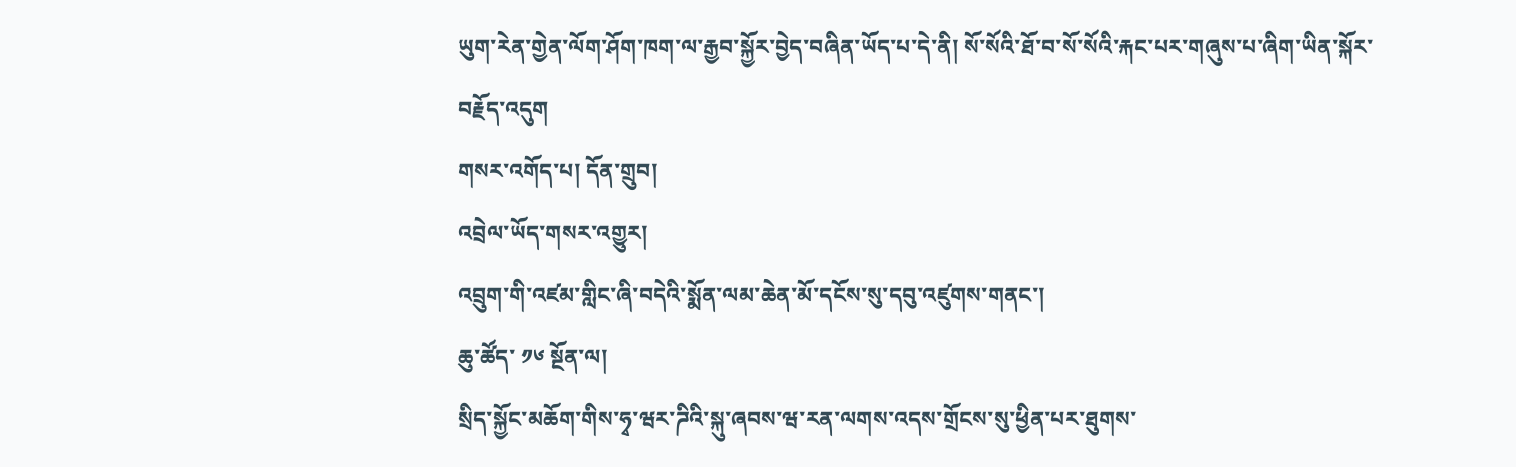ཡུག་རེན་གྱེན་ལོག་ཤོག་ཁག་ལ་རྒྱབ་སྐྱོར་བྱེད་བཞིན་ཡོད་པ་དེ་ནི། སོ་སོའི་ཐོ་བ་སོ་སོའི་རྐང་པར་གཞུས་པ་ཞིག་ཡིན་སྐོར་བརྗོད་འདུག
གསར་འགོད་པ། དོན་གྲུབ།
འབྲེལ་ཡོད་གསར་འགྱུར།
འབྲུག་གི་འཛམ་གླིང་ཞི་བདེའི་སྨོན་ལམ་ཆེན་མོ་དངོས་སུ་དབུ་འཛུགས་གནང་།
ཆུ་ཚོད་ ༡༦ སྔོན་ལ།
སྲིད་སྐྱོང་མཆོག་གིས་ཧྭ་ཝར་ཌིའི་སྐུ་ཞབས་ཝ་རན་ལགས་འདས་གྲོངས་སུ་ཕྱིན་པར་ཐུགས་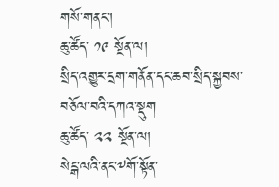གསོ་གནང་།
ཆུ་ཚོད་ ༡༩ སྔོན་ལ།
སྲིད་འགྱུར་དྲག་གནོན་དང་ཆབ་སྲིད་སྐྱབས་བཅོལ་བའི་དཀའ་སྡུག
ཆུ་ཚོད་ ༢༢ སྔོན་ལ།
སེངྒ་ལའི་ནང་༸གོ་སྟོན་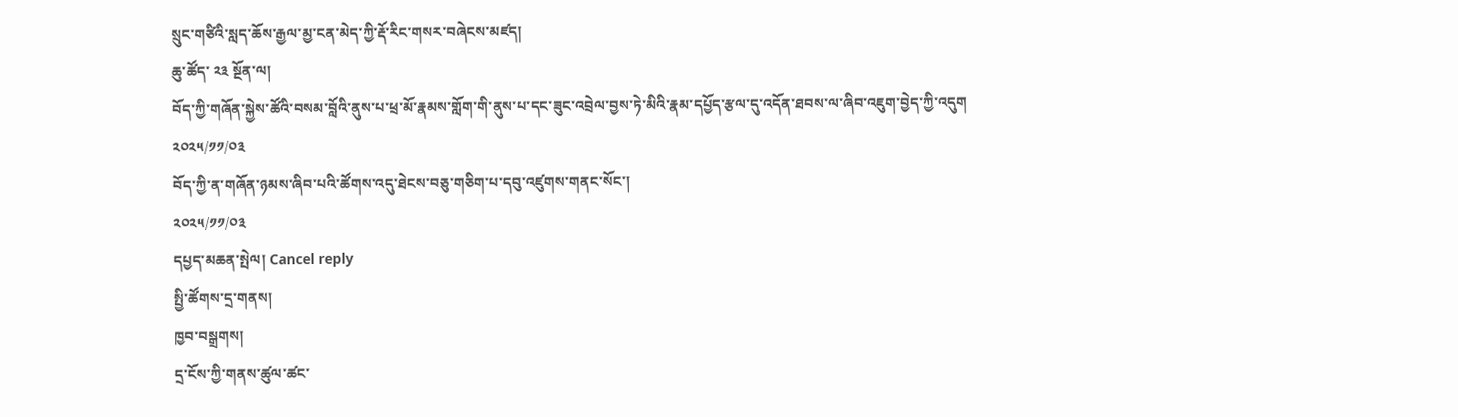སྲུང་གཙིའི་སླད་ཆོས་རྒྱལ་མྱ་ངན་མེད་ཀྱི་རྡོ་རིང་གསར་བཞེངས་མཛད།
ཆུ་ཚོད་ ༢༣ སྔོན་ལ།
བོད་ཀྱི་གཞོན་སྐྱེས་ཚོའི་བསམ་བློའི་ནུས་པ་ཕྲ་མོ་རྣམས་གློག་གི་ནུས་པ་དང་ཟུང་འབྲེལ་བྱས་ཏེ་མིའི་རྣམ་དཔྱོད་རྩལ་དུ་འདོན་ཐབས་ལ་ཞིབ་འཇུག་བྱེད་ཀྱི་འདུག
༢༠༢༥/༡༡/༠༣
བོད་ཀྱི་ན་གཞོན་ཉམས་ཞིབ་པའི་ཚོགས་འདུ་ཐེངས་བཅུ་གཅིག་པ་དབུ་འཛུགས་གནང་སོང་།
༢༠༢༥/༡༡/༠༣
དཔྱད་མཆན་སྤེལ། Cancel reply
སྤྱི་ཚོགས་དྲ་གནས།
ཁྱབ་བསྒྲགས།
དྲ་ངོས་ཀྱི་གནས་ཚུལ་ཚང་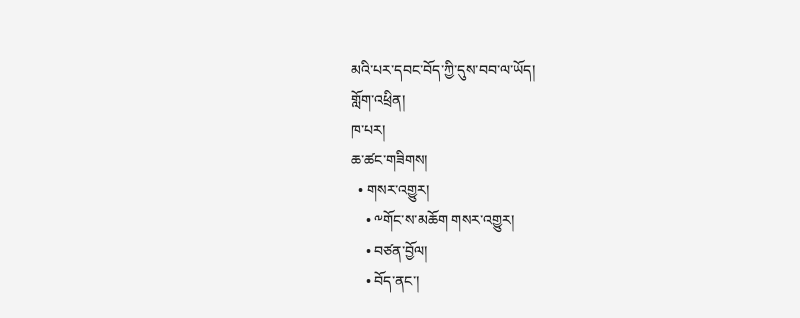མའི་པར་དབང་བོད་ཀྱི་དུས་བབ་ལ་ཡོད།
གློག་འཕྲིན།
ཁ་པར།
ཆ་ཚང་གཟིགས།
  • གསར་འགྱུར།
    • ༸གོང་ས་མཆོག གསར་འགྱུར།
    • བཙན་བྱོལ།
    • བོད་ནང་།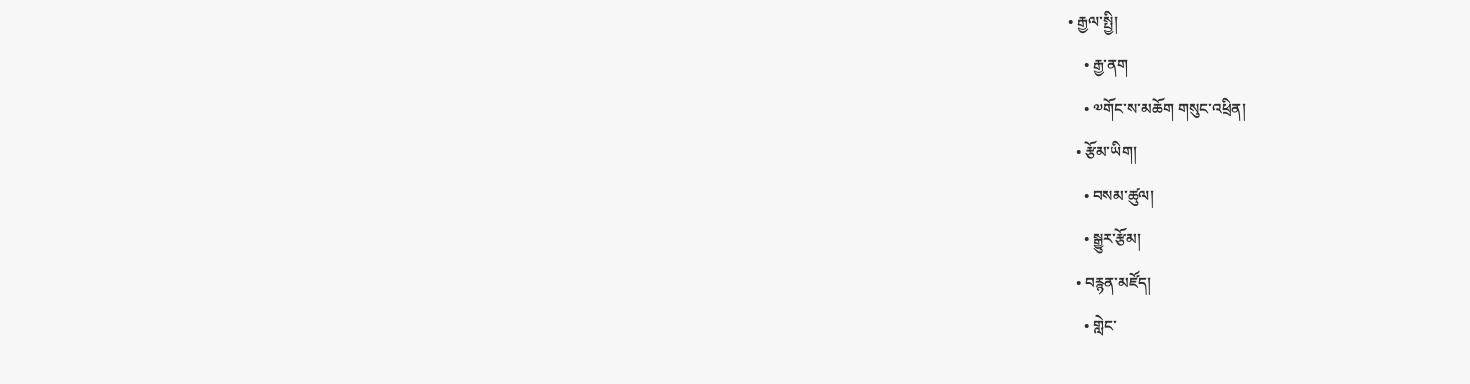• རྒྱལ་སྤྱི།
    • རྒྱ་ནག
    • ༧གོང་ས་མཆོག གསུང་འཕྲིན།
  • རྩོམ་ཡིག།
    • བསམ་ཚུལ།
    • སྒྱུར་རྩོམ།
  • བརྙན་མཛོད།
    • གླེང་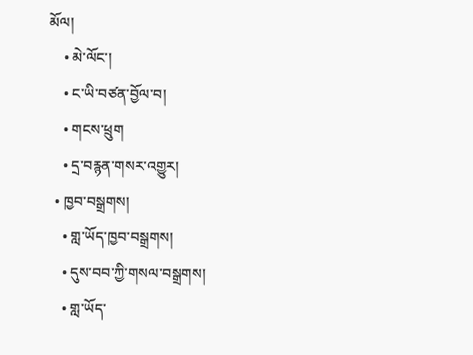མོལ།
    • མེ་ལོང་།
    • ང་ཡི་བཙན་བྱོལ་བ།
    • གངས་ཕྲུག
    • དྲ་བརྙན་གསར་འགྱུར།
  • ཁྱབ་བསྒྲགས།
    • གླ་ཡོད་ཁྱབ་བསྒྲགས།
    • དུས་བབ་ཀྱི་གསལ་བསྒྲགས།
    • གླ་ཡོད་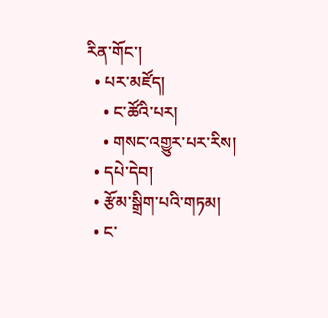རིན་གོང་།
  • པར་མཛོད།
    • ང་ཚོའི་པར།
    • གསང་འགྱུར་པར་རིས།
  • དཔེ་དེབ།
  • རྩོམ་སྒྲིག་པའི་གཏམ།
  • ང་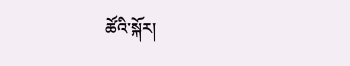ཚོའི་སྐོར།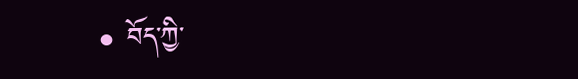• བོད་ཀྱི་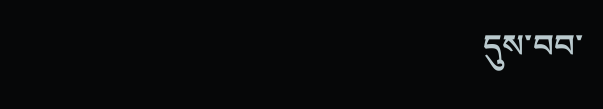དུས་བབ་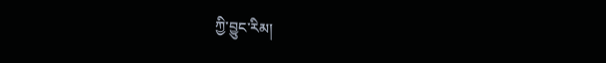ཀྱི་བྱུང་རིམ།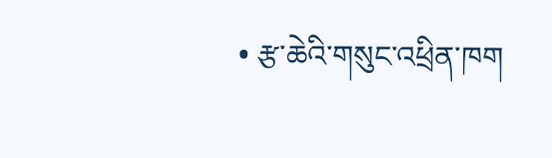• རྩ་ཆེའི་གསུང་འཕྲིན་ཁག